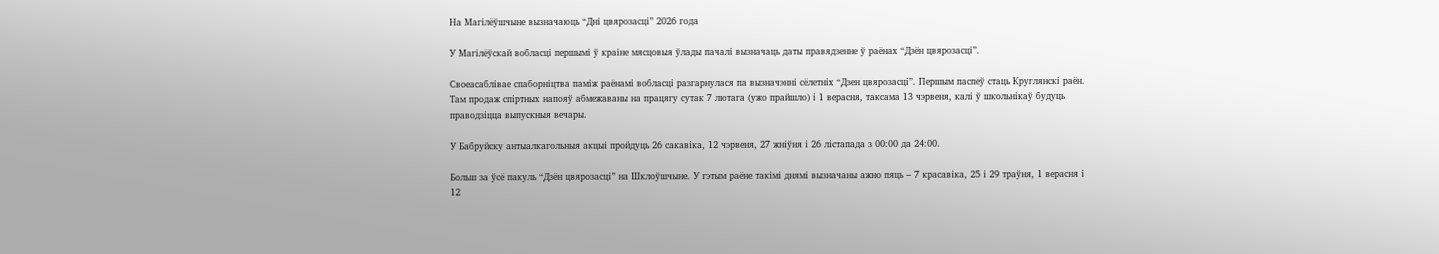На Магілёўшчыне вызначаюць “Дні цвярозасці” 2026 года

У Магілёўскай вобласці першымі ў краіне мясцовыя ўлады пачалі вызначаць даты правядзенне ў раёнах “Дзён цвярозасці”.

Своеасаблівае спаборніцтва паміж раёнамі вобласці разгарнулася па вызначэнні сёлетніх “Дзен цвярозасці”. Першым паспеў стаць Круглянскі раён. Там продаж спіртных напояў абмежаваны на працягу сутак 7 лютага (ужо прайшло) і 1 верасня, таксама 13 чэрвеня, калі ў школьнікаў будуць праводзіцца выпускныя вечары.

У Бабруйску антыалкагольныя акцыі пройдуць 26 сакавіка, 12 чэрвеня, 27 жніўня і 26 лістапада з 00:00 да 24:00.

Больш за ўсё пакуль “Дзён цвярозасці” на Шклоўшчыне. У гэтым раёне такімі днямі вызначаны ажно пяць – 7 красавіка, 25 і 29 траўня, 1 верасня і 12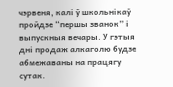чэрвеня, калі ў школьнікаў пройдзе “першы званок” і выпускныя вечары. У гэтыя дні продаж алкаголю будзе абмежаваны на працягу сутак.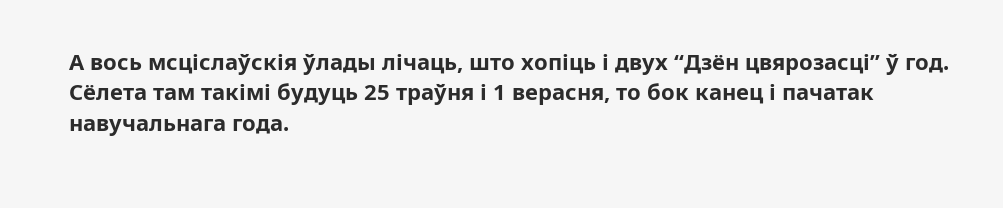А вось мсціслаўскія ўлады лічаць, што хопіць і двух “Дзён цвярозасці” ў год. Сёлета там такімі будуць 25 траўня і 1 верасня, то бок канец і пачатак навучальнага года.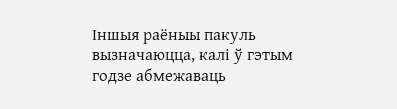Іншыя раёныы пакуль вызначаюцца, калі ў гэтым годзе абмежаваць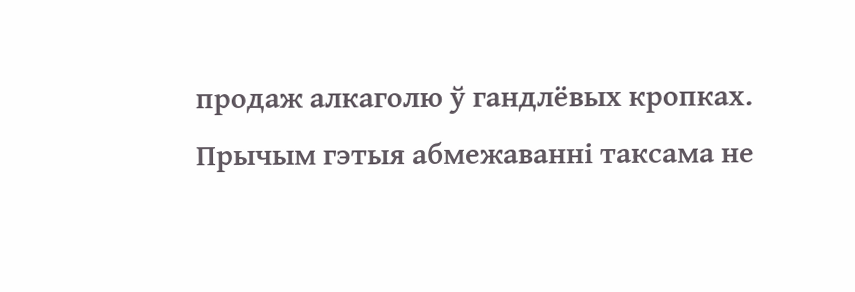продаж алкаголю ў гандлёвых кропках. Прычым гэтыя абмежаванні таксама не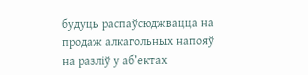будуць распаўсюджвацца на продаж алкагольных напояў на разліў у аб’ектах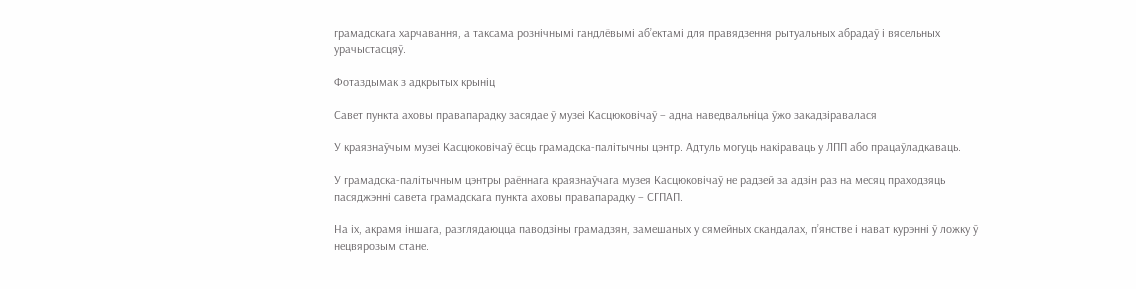грамадскага харчавання, а таксама рознічнымі гандлёвымі аб’ектамі для правядзення рытуальных абрадаў і вясельных урачыстасцяў.

Фотаздымак з адкрытых крыніц

Савет пункта аховы правапарадку засядае ў музеі Касцюковічаў – адна наведвальніца ўжо закадзіравалася

У краязнаўчым музеі Касцюковічаў ёсць грамадска-палітычны цэнтр. Адтуль могуць накіраваць у ЛПП або працаўладкаваць.

У грамадска-палітычным цэнтры раённага краязнаўчага музея Касцюковічаў не радзей за адзін раз на месяц праходзяць пасяджэнні савета грамадскага пункта аховы правапарадку – СГПАП.

На іх, акрамя іншага, разглядаюцца паводзіны грамадзян, замешаных у сямейных скандалах, п’янстве і нават курэнні ў ложку ў нецвярозым стане.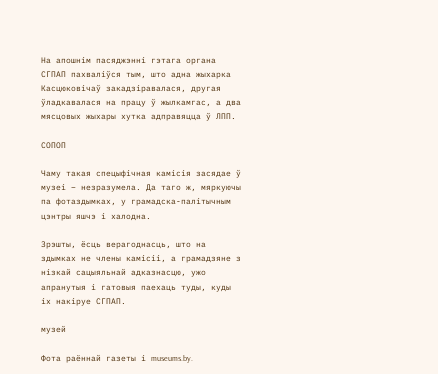На апошнім пасяджэнні гэтага органа СГПАП пахваліўся тым, што адна жыхарка Касцюковічаў закадзіравалася, другая ўладкавалася на працу ў жылкамгас, а два мясцовых жыхары хутка адправяцца ў ЛПП.

СОПОП

Чаму такая спецыфічная камісія засядае ў музеі – незразумела. Да таго ж, мяркуючы па фотаздымках, у грамадска-палітычным цэнтры яшчэ і халодна.

Зрэшты, ёсць верагоднасць, што на здымках не члены камісіі, а грамадзяне з нізкай сацыяльнай адказнасцю, ужо апранутыя і гатовыя паехаць туды, куды іх накіруе СГПАП.

музей

Фота раённай газеты і museums.by.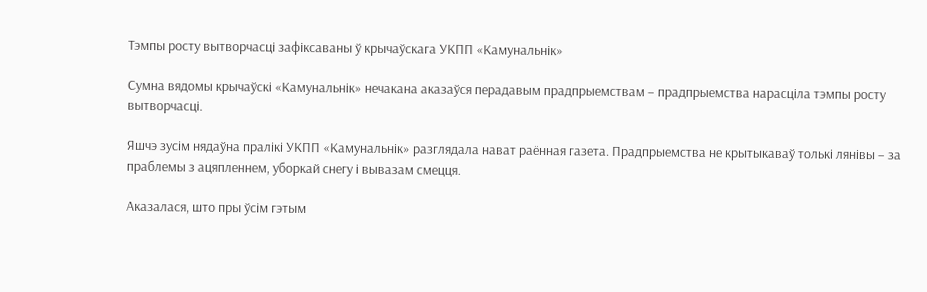Тэмпы росту вытворчасці зафіксаваны ў крычаўскага УКПП «Камунальнік»

Сумна вядомы крычаўскі «Камунальнік» нечакана аказаўся перадавым прадпрыемствам – прадпрыемства нарасціла тэмпы росту вытворчасці.

Яшчэ зусім нядаўна пралікі УКПП «Камунальнік» разглядала нават раённая газета. Прадпрыемства не крытыкаваў толькі лянівы – за праблемы з ацяпленнем, уборкай снегу і вывазам смецця.

Аказалася, што пры ўсім гэтым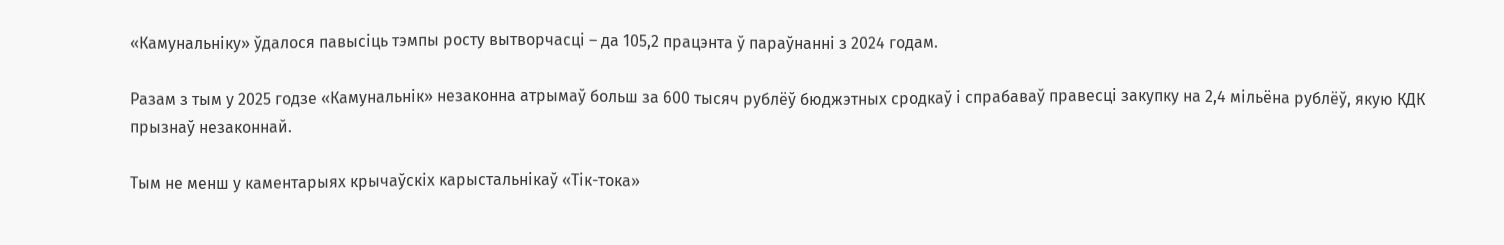«Камунальніку» ўдалося павысіць тэмпы росту вытворчасці – да 105,2 працэнта ў параўнанні з 2024 годам.

Разам з тым у 2025 годзе «Камунальнік» незаконна атрымаў больш за 600 тысяч рублёў бюджэтных сродкаў і спрабаваў правесці закупку на 2,4 мільёна рублёў, якую КДК прызнаў незаконнай.

Тым не менш у каментарыях крычаўскіх карыстальнікаў «Тік-тока»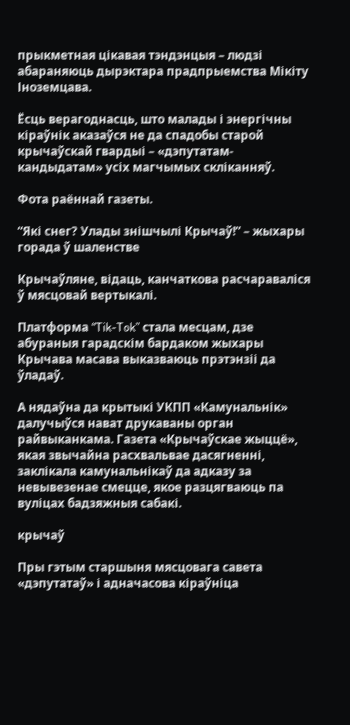прыкметная цікавая тэндэнцыя – людзі абараняюць дырэктара прадпрыемства Мікіту Іноземцава.

Ёсць верагоднасць, што малады і энергічны кіраўнік аказаўся не да спадобы старой крычаўскай гвардыі – «дэпутатам-кандыдатам» усіх магчымых скліканняў.

Фота раённай газеты.

“Які снег? Улады знішчылі Крычаў!” – жыхары горада ў шаленстве

Крычаўляне, відаць, канчаткова расчараваліся ў мясцовай вертыкалі.

Платформа “Tik-Tok” стала месцам, дзе абураныя гарадскім бардаком жыхары Крычава масава выказваюць прэтэнзіі да ўладаў.

А нядаўна да крытыкі УКПП «Камунальнік» далучыўся нават друкаваны орган райвыканкама. Газета «Крычаўскае жыццё», якая звычайна расхвальвае дасягненні, заклікала камунальнікаў да адказу за невывезенае смецце, якое разцягваюць па вуліцах бадзяжныя сабакі.

крычаў

Пры гэтым старшыня мясцовага савета «дэпутатаў» і адначасова кіраўніца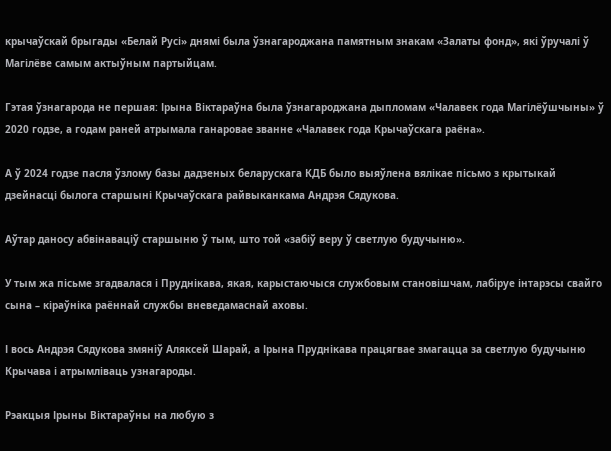крычаўскай брыгады «Белай Русі» днямі была ўзнагароджана памятным знакам «Залаты фонд», які ўручалі ў Магілёве самым актыўным партыйцам.

Гэтая ўзнагарода не першая: Ірына Віктараўна была ўзнагароджана дыпломам «Чалавек года Магілёўшчыны» ў 2020 годзе, а годам раней атрымала ганаровае званне «Чалавек года Крычаўскага раёна».

А ў 2024 годзе пасля ўзлому базы дадзеных беларускага КДБ было выяўлена вялікае пісьмо з крытыкай дзейнасці былога старшыні Крычаўскага райвыканкама Андрэя Сядукова.

Аўтар даносу абвінаваціў старшыню ў тым, што той «забіў веру ў светлую будучыню».

У тым жа пісьме згадвалася і Пруднікава, якая, карыстаючыся службовым становішчам, лабіруе інтарэсы свайго сына – кіраўніка раённай службы вневедамаснай аховы.

І вось Андрэя Сядукова змяніў Аляксей Шарай, а Ірына Пруднікава працягвае змагацца за светлую будучыню Крычава і атрымліваць узнагароды.

Рэакцыя Ірыны Віктараўны на любую з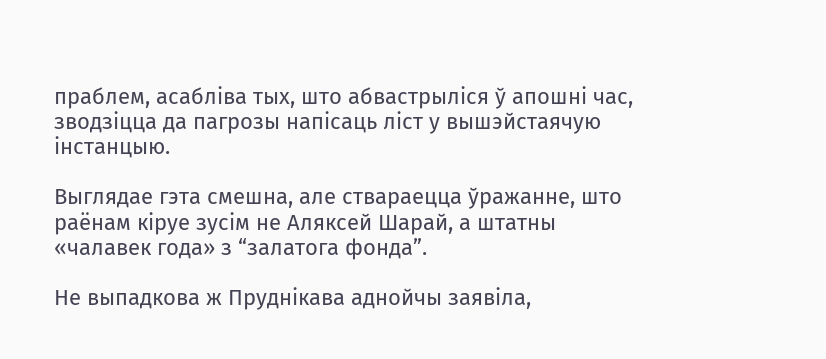праблем, асабліва тых, што абвастрыліся ў апошні час, зводзіцца да пагрозы напісаць ліст у вышэйстаячую інстанцыю.

Выглядае гэта смешна, але ствараецца ўражанне, што раёнам кіруе зусім не Аляксей Шарай, а штатны «чалавек года» з “залатога фонда”.

Не выпадкова ж Пруднікава аднойчы заявіла,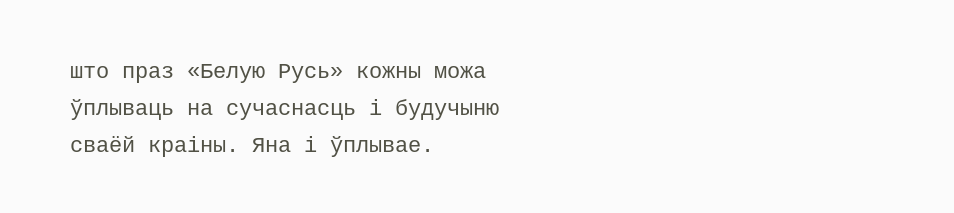што праз «Белую Русь» кожны можа ўплываць на сучаснасць і будучыню сваёй краіны. Яна і ўплывае.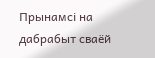Прынамсі на дабрабыт сваёй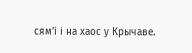сям’і і на хаос у Крычаве.